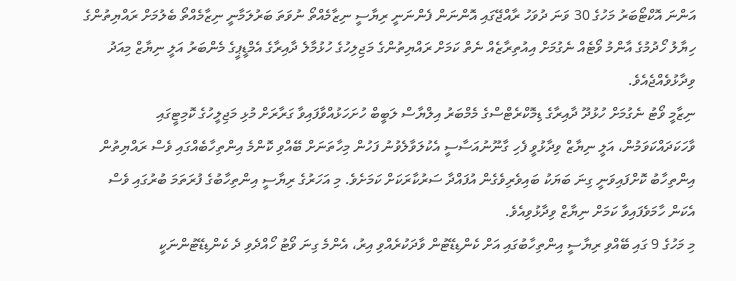އަންނަ އޮކްޓޯބަރު މަހުގެ 30 ވަނަ ދުވަހު ރާއްޖޭގައި އޮންނަން ފެންނަނީ ރިޔާސީ ނިޒާމެއްތޯ ނުވަތަ ބަރުލަމާނީ ނިޒާމެއްތޯ ބެލުމަށް ރައްޔިތުންގެ ހިޔާލު ހޯދުމުގެ އާންމު ވޯޓެއް ނެގުމަށް އިއުތިރާޒެއް ނެތް ކަމަށް ރައްޔިތުންގެ މަޖިލިހުގެ ހުޅުމާލެ ދާއިރާގެ އެމްޑީޕީގެ މެންބަރު އަލީ ނިޔާޒް މިއަދު ވިދާޅުވެއްޖެއެވެ.
ނިޒާމީ ވޯޓު ނެގުމަށް ހުޅުދޫ ދާއިރާގެ ޑިމޮކްރެޓްސްގެ މެމްބަރު އިލްޔާސް ލަބީބް ހުށަހަޅުއްވާފައިވާ ގަރާރަށް މުޅި މަޖިލީހުގެ ކޮމިޓީގައި ވާހަކަދައްކަވަމުން، އަލީ ނިޔާޒް ވިދާޅުވީ ފެހި ގާނޫނުއަސާސީ އެކުލަވާލެވުނު ފަހުން މިހާތަނަށް ބޭއްވި ކޮންމެ އިންތިހާބެއްގައި ވެސް ރައްޔިތުން އިންތިހާބު ކޮށްފައިވަނީ ގިނަ ބަޔަކު ބައިވެރިވެގެން އުފައްދާ ސަރުކާރަކަށް ކަމަށެވެ. މި އަހަރުގެ ރިޔާސީ އިންތިހާބުގެ ފުރަތަމަ ބުރުގައި ވެސް އެކަން ހާމަވެފައިވާ ކަމަށް ނިޔާޒް ވިދާޅުވިއެވެ.
މި މަހުގެ 9 ގައި ބޭއްވި ރިޔާސީ އިންތިހާބުގައި އަށް ކެންޑިޑޭޓުން ވާދަކުރެއްވި އިރު، އެންމެ ގިނަ ވޯޓު ހޯއްދެވި ދެ ކެންޑިޑޭޓުންނަކީ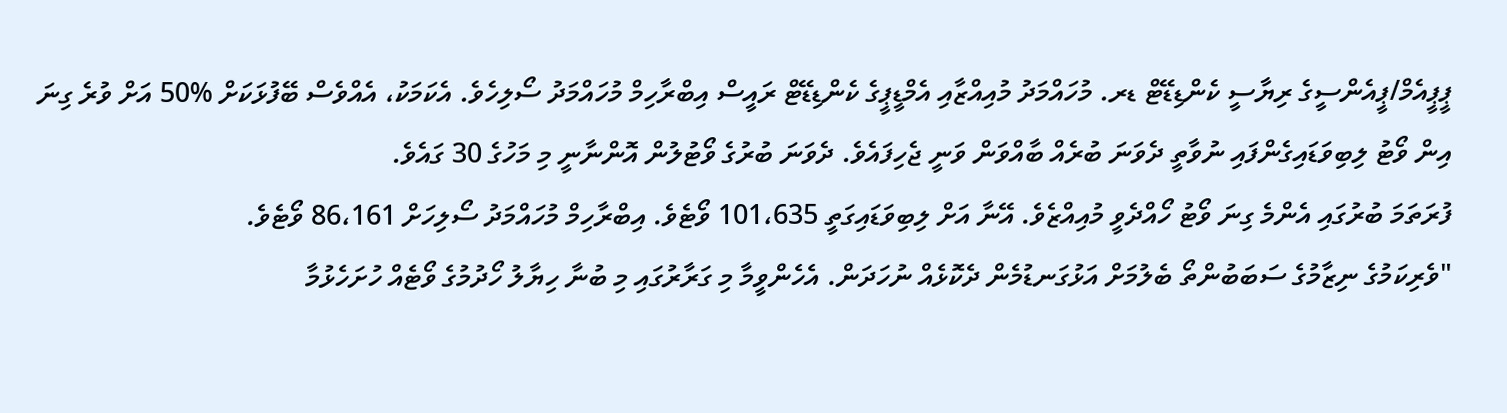ޕީޕީއެމް/ޕީއެންސީގެ ރިޔާސީ ކެންޑިޑޭޓް ޑރ. މުހައްމަދު މުއިއްޒާއި އެމްޑީޕީގެ ކެންޑިޑޭޓް ރައީސް އިބްރާހިމް މުހައްމަދު ސޯލިހެވެ. އެކަމަކު، އެއްވެސް ބޭފުޅަކަށް %50 އަށް ވުރެ ގިނަ އިން ވޯޓު ލިބިވަޑައިގެންފައި ނުވާތީ ދެވަނަ ބުރެއް ބާއްވަން ވަނީ ޖެހިފައެވެ. ދެވަނަ ބުރުގެ ވޯޓުލުން އޮންނާނީ މި މަހުގެ 30 ގައެވެ.
ފުރަތަމަ ބުރުގައި އެންމެ ގިނަ ވޯޓު ހޯއްދެވީ މުއިއްޒެވެ. އޭނާ އަށް ލިބިވަޑައިގަތީ 101،635 ވޯޓެވެ. އިބްރާހިމް މުހައްމަދު ސޯލިހަށް 86،161 ވޯޓެވެ.
"ވެރިކަމުގެ ނިޒާމުގެ ސަބަބުންތޯ ބެލުމަށް އަޅުގަނޑުމެން ދެކޮޅެއް ނުހަދަން. އެހެންވީމާ މި ގަރާރުގައި މި ބުނާ ހިޔާލު ހޯދުމުގެ ވޯޓެއް ހުށަހެޅުމާ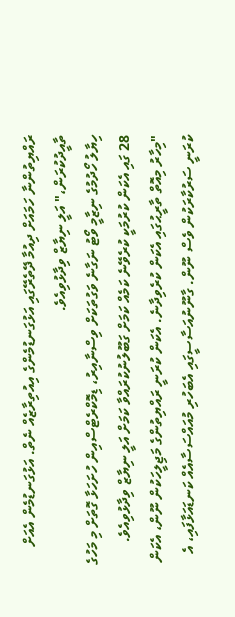ރައްޔިތުންނާ ހަމައަށް ދިއުމާ ދޭތެރޭގައި އަޅުގަނޑުމެންގެ އިއުތިރާޒެއް ނެތް. އަޅުގަނޑުމެން އެއަށް ތާއީދުކުރަން،" އަލީ ނިޔާޒް ވިދާޅުވިއެވެ.
ހިޔާލު ހޯދުމުގެ ނިޒާމީ ވޯޓު ނަގާނެ ވަގުތަކަށް ވިސްނާއިރު، ޑިމޮކްރެޓްސްއިން ހުށަހަޅާ ގޮތަށް މި މަހުގެ 28 ގައި އެކަން ކުރުމަކީ ކުރެވޭނެ ކަމެއް ކަމަށް ގަބޫލުނުކުރައްވާ ކަމަށް އަލީ ނިޔާޒް ވިދާޅުވިއެވެ.
"މިހާރު މިއޮތް ތާރީޙުގައި އެކަން ކުރެވިދާނެ. އެކަން ކުރަނީ ރައްޔިތުންގެ މަޖިލީހަކުން ނޫން، އެކަން ކުރަނީ ސަރުކާރަކުން ވެސް ނޫން. ގާނޫނުއަސާސީގައި އެބަހުރި މުއައްސަސާއެއް ކަނޑައަޅާފައި، އެ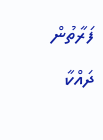ފަރާތުން ދައްކާ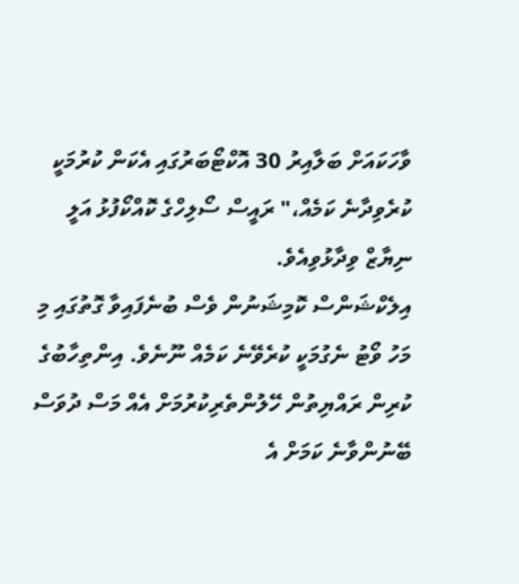ވާހަކައަށް ބަލާއިރު 30 އޮކްޓޯބަރުގައި އެކަން ކުރުމަކީ ކުރެވިދާނެ ކަމެއް،" ރައީސް ސޯލިހްގެ ކޮއްކޯފުޅު އަލީ ނިޔާޒް ވިދާޅުވިއެވެ.
އިލެކްޝަންސް ކޮމިޝަނުން ވެސް ބުނެފައިވާ ގޮތުގައި މި މަހު ވޯޓު ނެގުމަކީ ކުރެވޭނެ ކަމެއް ނޫނެވެ. އިންތިހާބުގެ ކުރިން ރައްޔިތުން ހޭލުންތެރިކުރުމަށް އެއް މަސް ދުވަސް ބޭނުންވާނެ ކަމަށް އެ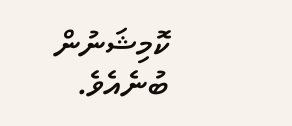ކޮމިޝަނުން ބުނެއެވެ.